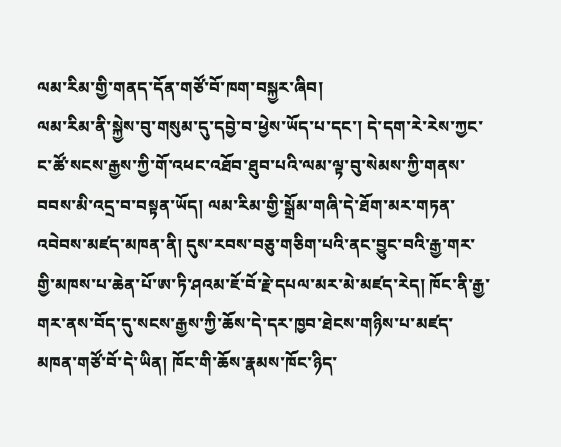ལམ་རིམ་གྱི་གནད་དོན་གཙོ་བོ་ཁག་བསྐྱར་ཞིབ།
ལམ་རིམ་ནི་སྐྱེས་བུ་གསུམ་དུ་དབྱེ་བ་ཕྱེས་ཡོད་པ་དང་། དེ་དག་རེ་རེས་ཀྱང་ང་ཚོ་སངས་རྒྱས་ཀྱི་གོ་འཕང་འཐོབ་ཐུབ་པའི་ལམ་ལྟ་བུ་སེམས་ཀྱི་གནས་བབས་མི་འདྲ་བ་བསྟན་ཡོད། ལམ་རིམ་གྱི་སྒྲོམ་གཞི་དེ་ཐོག་མར་གཏན་འབེབས་མཛད་མཁན་ནི། དུས་རབས་བཅུ་གཅིག་པའི་ནང་བྱུང་བའི་རྒྱ་གར་གྱི་མཁས་པ་ཆེན་པོ་ཨ་ཏི་ཤའམ་ཇོ་བོ་རྗེ་དཔལ་མར་མེ་མཛད་རེད། ཁོང་ནི་རྒྱ་གར་ནས་བོད་དུ་སངས་རྒྱས་ཀྱི་ཆོས་དེ་དར་ཁྱབ་ཐེངས་གཉིས་པ་མཛད་མཁན་གཙོ་བོ་དེ་ཡིན། ཁོང་གི་ཆོས་རྣམས་ཁོང་ཉིད་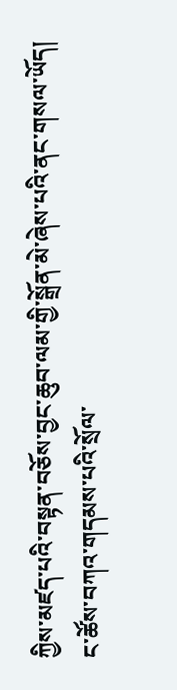ཀྱིས་མཛད་པའི་བསྟན་བཅོས་བྱང་ཆུབ་ལམ་གྱི་སྒྲོན་མེ་ཞེས་པའི་ནང་གསལ་ཡོད།
ང་ཚོས་བཀའ་གདམས་པའི་སྲོལ་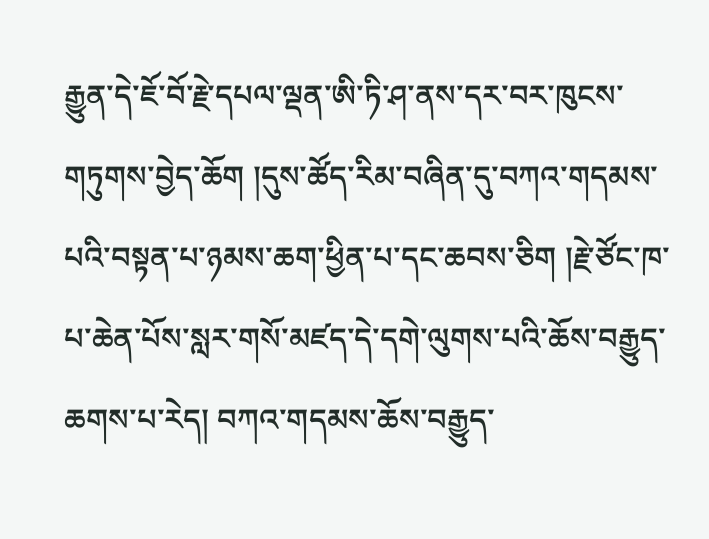རྒྱུན་དེ་ཇོ་བོ་རྗེ་དཔལ་ལྡན་ཨི་ཏི་ཤ་ནས་དར་བར་ཁུངས་གཏུགས་བྱེད་ཆོག །དུས་ཚོད་རིམ་བཞིན་དུ་བཀའ་གདམས་པའི་བསྟན་པ་ཉམས་ཆག་ཕྱིན་པ་དང་ཆབས་ཅིག །རྗེ་ཙོང་ཁ་པ་ཆེན་པོས་སླར་གསོ་མཛད་དེ་དགེ་ལུགས་པའི་ཆོས་བརྒྱུད་ཆགས་པ་རེད། བཀའ་གདམས་ཆོས་བརྒྱུད་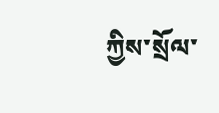ཀྱིས་སྲོལ་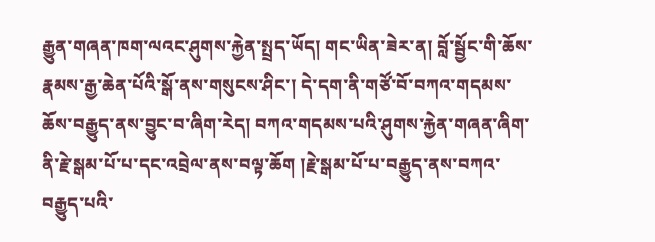རྒྱུན་གཞན་ཁག་ལའང་ཤུགས་རྐྱེན་སྤྲད་ཡོད། གང་ཡིན་ཟེར་ན། བློ་སྦྱོང་གི་ཆོས་རྣམས་རྒྱ་ཆེན་པོའི་སྒོ་ནས་གསུངས་ཤིང་། དེ་དག་ནི་གཙོ་བོ་བཀའ་གདམས་ཆོས་བརྒྱུད་ནས་བྱུང་བ་ཞིག་རེད། བཀའ་གདམས་པའི་ཤུགས་རྐྱེན་གཞན་ཞིག་ནི་རྗེ་སྒམ་པོ་པ་དང་འབྲེལ་ནས་བལྟ་ཆོག །རྗེ་སྒམ་པོ་པ་བརྒྱུད་ནས་བཀའ་བརྒྱུད་པའི་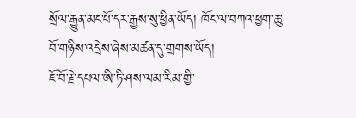སྲོལ་རྒྱུན་མང་པོ་དར་རྒྱས་སུ་ཕྱིན་ཡོད། ཁོང་ལ་བཀའ་ཕྱག་ཆུ་བོ་གཉིས་འདྲེས་ཞེས་མཚན་དུ་གྲགས་ཡོད།
ཇོ་བོ་རྗེ་དཔལ་ཨི་ཏི་ཤས་ལམ་རིམ་གྱི་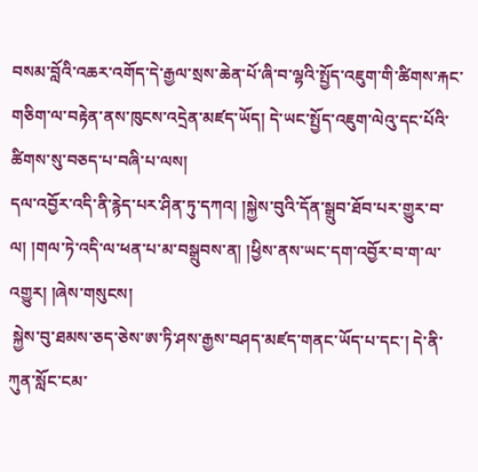བསམ་བློའི་འཆར་འགོད་དེ་རྒྱལ་སྲས་ཆེན་པོ་ཞི་བ་ལྷའི་སྤྱོད་འཇུག་གི་ཚིགས་རྐང་གཅིག་ལ་བརྟེན་ནས་ཁུངས་འདྲེན་མཛད་ཡོད། དེ་ཡང་སྤྱོད་འཇུག་ལེའུ་དང་པོའི་ཚིགས་སུ་བཅད་པ་བཞི་པ་ལས།
དལ་འབྱོར་འདི་ནི་རྙེད་པར་ཤིན་ཏུ་དཀའ། །སྐྱེས་བུའི་དོན་སྒྲུབ་ཐོབ་པར་གྱུར་བ་ལ། །གལ་ཏེ་འདི་ལ་ཕན་པ་མ་བསྒྲུབས་ན། །ཕྱིས་ནས་ཡང་དག་འབྱོར་བ་ག་ལ་འགྱུར། །ཞེས་གསུངས།
 སྐྱེས་བུ་ཐམས་ཅད་ཅེས་ཨ་ཏི་ཤས་རྒྱས་བཤད་མཛད་གནང་ཡོད་པ་དང་། དེ་ནི་ཀུན་སློང་ངམ་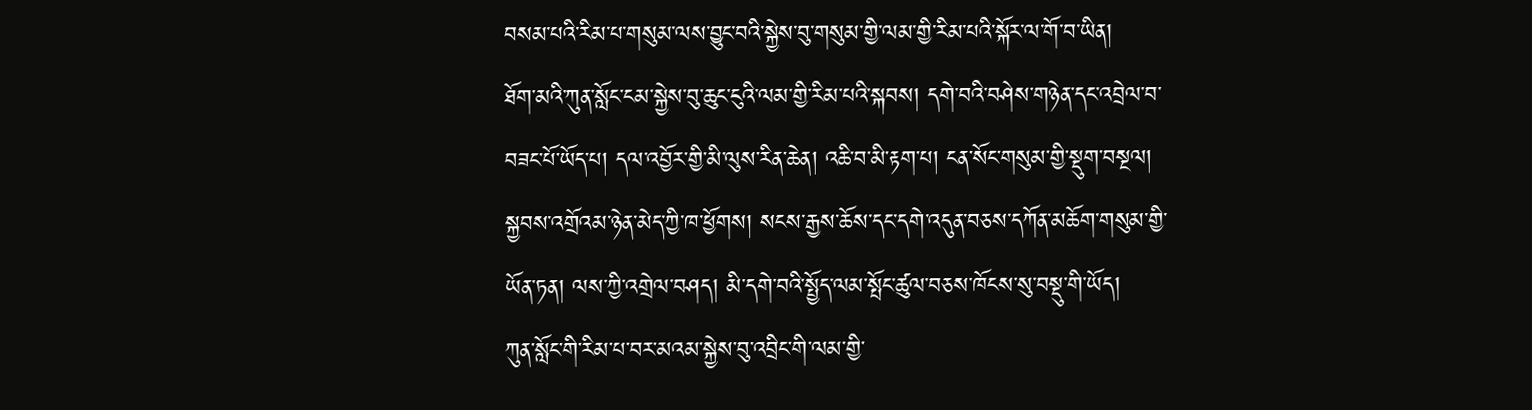བསམ་པའི་རིམ་པ་གསུམ་ལས་བྱུང་བའི་སྐྱེས་བུ་གསུམ་གྱི་ལམ་གྱི་རིམ་པའི་སྐོར་ལ་གོ་བ་ཡིན།
ཐོག་མའི་ཀུན་སློང་ངམ་སྐྱེས་བུ་ཆུང་ངུའི་ལམ་གྱི་རིམ་པའི་སྐབས། དགེ་བའི་བཤེས་གཉེན་དང་འབྲེལ་བ་བཟང་པོ་ཡོད་པ། དལ་འབྱོར་གྱི་མི་ལུས་རིན་ཆེན། འཆི་བ་མི་རྟག་པ། ངན་སོང་གསུམ་གྱི་སྡུག་བསྔལ། སྐྱབས་འགྲོའམ་ཉེན་མེད་ཀྱི་ཁ་ཕྱོགས། སངས་རྒྱས་ཆོས་དང་དགེ་འདུན་བཅས་དཀོན་མཆོག་གསུམ་གྱི་ཡོན་ཏན། ལས་ཀྱི་འགྲེལ་བཤད། མི་དགེ་བའི་སྤྱོད་ལམ་སྤོང་ཚུལ་བཅས་ཁོངས་སུ་བསྡུ་གི་ཡོད།
ཀུན་སློང་གི་རིམ་པ་བར་མའམ་སྐྱེས་བུ་འབྲིང་གི་ལམ་གྱི་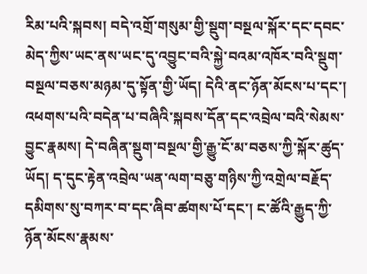རིམ་པའི་སྐབས། བདེ་འགྲོ་གསུམ་གྱི་སྡུག་བསྔལ་སྐོར་དང་དབང་མེད་ཀྱིས་ཡང་ནས་ཡང་དུ་འབྱུང་བའི་སྐྱེ་བའམ་འཁོར་བའི་སྡུག་བསྔལ་བཅས་མཉམ་དུ་སྟོན་གྱི་ཡོད། དེའི་ནང་ཉོན་མོངས་པ་དང་། འཕགས་པའི་བདེན་པ་བཞིའི་སྐབས་དོན་དང་འབྲེལ་བའི་སེམས་བྱུང་རྣམས། དེ་བཞིན་སྡུག་བསྔལ་གྱི་རྒྱུ་ངོ་མ་བཅས་ཀྱི་སྐོར་ཚུད་ཡོད། ད་དུང་རྟེན་འབྲེལ་ཡན་ལག་བཅུ་གཉིས་ཀྱི་འགྲེལ་བརྗོད་དམིགས་སུ་བཀར་བ་དང་ཞིབ་ཚགས་པོ་དང་། ང་ཚོའི་རྒྱུད་ཀྱི་ཉོན་མོངས་རྣམས་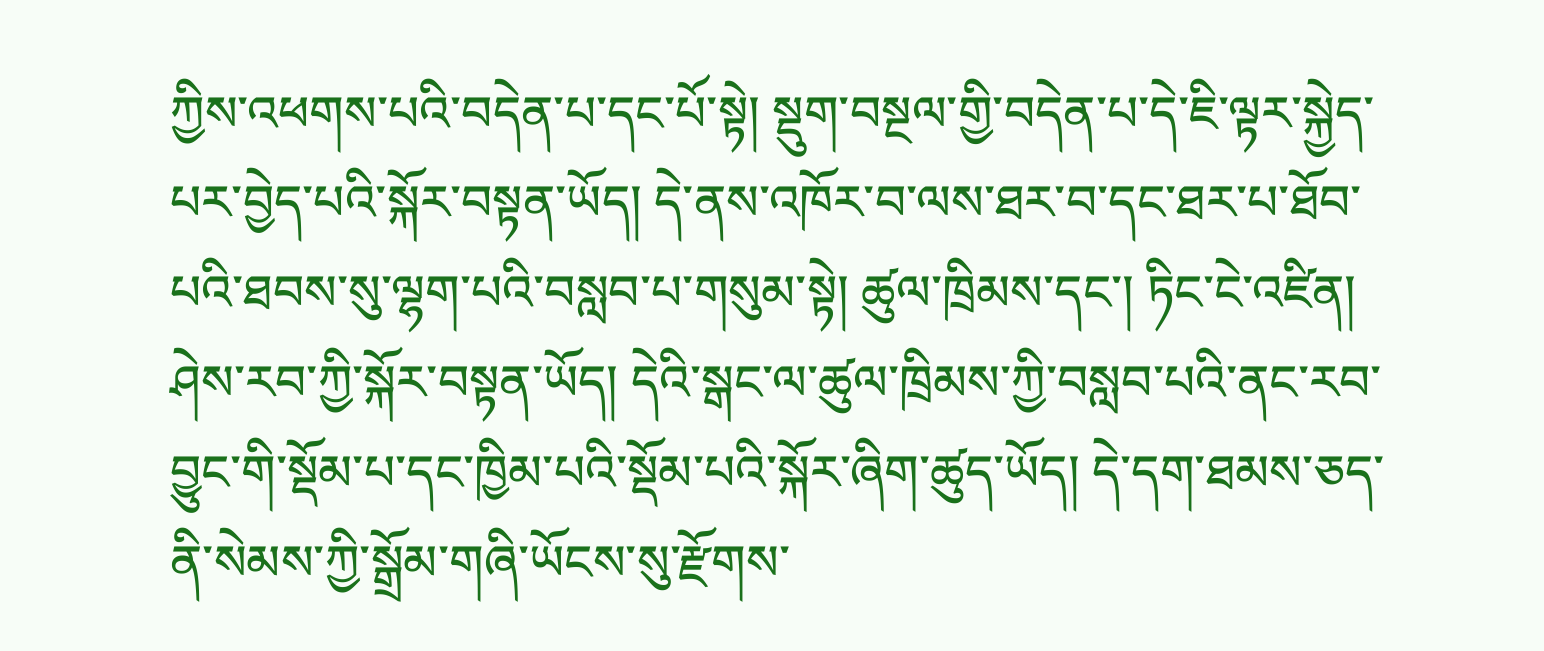ཀྱིས་འཕགས་པའི་བདེན་པ་དང་པོ་སྟེ། སྡུག་བསྔལ་གྱི་བདེན་པ་དེ་ཇི་ལྟར་སྐྱེད་པར་བྱེད་པའི་སྐོར་བསྟན་ཡོད། དེ་ནས་འཁོར་བ་ལས་ཐར་བ་དང་ཐར་པ་ཐོབ་པའི་ཐབས་སུ་ལྷག་པའི་བསླབ་པ་གསུམ་སྟེ། ཚུལ་ཁྲིམས་དང་། ཏིང་ངེ་འཛིན། ཤེས་རབ་ཀྱི་སྐོར་བསྟན་ཡོད། དེའི་སྒང་ལ་ཚུལ་ཁྲིམས་ཀྱི་བསླབ་པའི་ནང་རབ་བྱུང་གི་སྡོམ་པ་དང་ཁྱིམ་པའི་སྡོམ་པའི་སྐོར་ཞིག་ཚུད་ཡོད། དེ་དག་ཐམས་ཅད་ནི་སེམས་ཀྱི་སྒྲོམ་གཞི་ཡོངས་སུ་རྫོགས་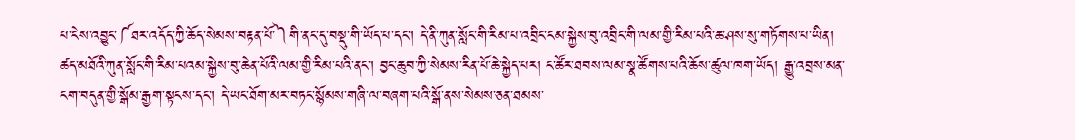པ་ངེས་འབྱུང་༼ཐར་འདོད་ཀྱི་ཆོད་སེམས་བརྟན་པོ་༽གི་ནང་དུ་བསྡུ་གི་ཡོད་པ་དང་། དེ་ནི་ཀུན་སློང་གི་རིམ་པ་འབྲིང་ངམ་སྐྱེས་བུ་འབྲིང་གི་ལམ་གྱི་རིམ་པའི་ཆ་ཤས་སུ་གཏོགས་པ་ཡིན།
ཚད་མཐོའི་ཀུན་སློང་གི་རིམ་པའམ་སྐྱེས་བུ་ཆེན་པོའི་ལམ་གྱི་རིམ་པའི་ནང་། བྱང་ཆུབ་ཀྱི་སེམས་རིན་པོ་ཆེ་སྐྱེད་པར། ང་ཚོར་ཐབས་ལམ་སྣ་ཚོགས་པའི་ཆོས་ཚུལ་ཁག་ཡོད། རྒྱུ་འབྲས་མན་ངག་བདུན་གྱི་སྒོམ་རྒྱག་སྟངས་དང་། དེ་ཡང་ཐོག་མར་བཏང་སྙོམས་གཞི་ལ་བཞག་པའི་སྒོ་ནས་སེམས་ཅན་ཐམས་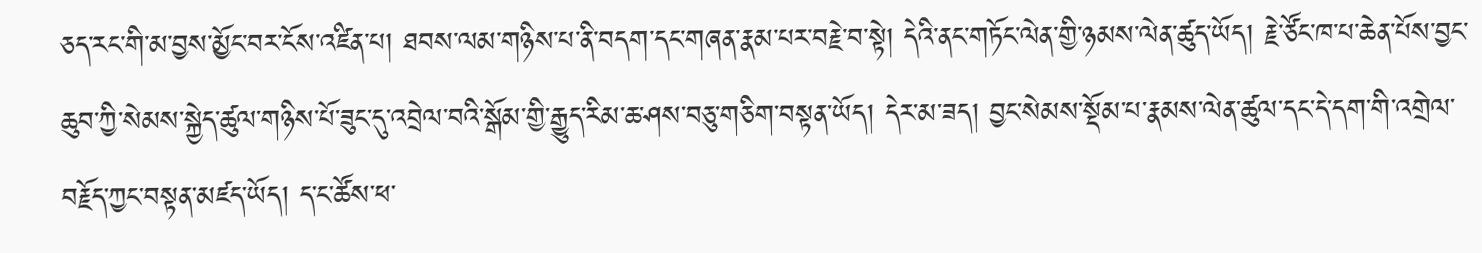ཅད་རང་གི་མ་བྱས་མྱོང་བར་ངོས་འཛིན་པ། ཐབས་ལམ་གཉིས་པ་ནི་བདག་དང་གཞན་རྣམ་པར་བརྗེ་བ་སྟེ། དེའི་ནང་གཏོང་ལེན་གྱི་ཉམས་ལེན་ཚུད་ཡོད། རྗེ་ཙོང་ཁ་པ་ཆེན་པོས་བྱང་ཆུབ་ཀྱི་སེམས་སྐྱེད་ཚུལ་གཉིས་པོ་ཟུང་དུ་འབྲེལ་བའི་སྒོམ་གྱི་རྒྱུད་རིམ་ཆ་ཤས་བཅུ་གཅིག་བསྟན་ཡོད། དེར་མ་ཟད། བྱང་སེམས་སྡོམ་པ་རྣམས་ལེན་ཚུལ་དང་དེ་དག་གི་འགྲེལ་བརྗོད་ཀྱང་བསྟན་མཛད་ཡོད། ད་ང་ཚོས་ཕ་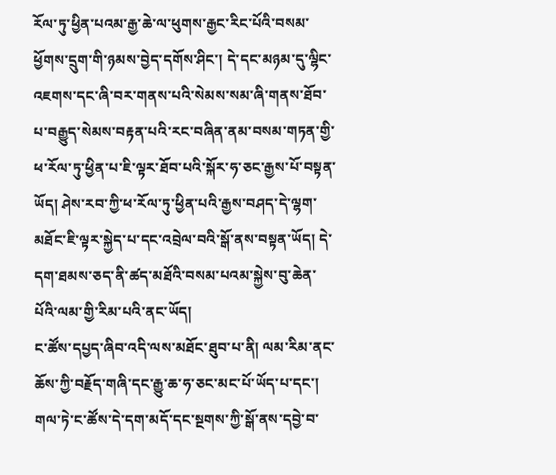རོལ་ཏུ་ཕྱིན་པའམ་རྒྱ་ཆེ་ལ་ཕུགས་རྒྱང་རིང་པོའི་བསམ་ཕྱོགས་དྲུག་གི་ཉམས་བྱེད་དགོས་ཤིང་། དེ་དང་མཉམ་དུ་ལྷིང་འཇགས་དང་ཞི་བར་གནས་པའི་སེམས་སམ་ཞི་གནས་ཐོབ་པ་བརྒྱུད་སེམས་བརྟན་པའི་རང་བཞིན་ནམ་བསམ་གཏན་གྱི་ཕ་རོལ་ཏུ་ཕྱིན་པ་ཇི་ལྟར་ཐོབ་པའི་སྐོར་ཧ་ཅང་རྒྱས་པོ་བསྟན་ཡོད། ཤེས་རབ་ཀྱི་ཕ་རོལ་ཏུ་ཕྱིན་པའི་རྒྱས་བཤད་དེ་ལྷག་མཐོང་ཇི་ལྟར་སྐྱེད་པ་དང་འབྲེལ་བའི་སྒོ་ནས་བསྟན་ཡོད། དེ་དག་ཐམས་ཅད་ནི་ཚད་མཐོའི་བསམ་པའམ་སྐྱེས་བུ་ཆེན་པོའི་ལམ་གྱི་རིམ་པའི་ནང་ཡོད།
ང་ཚོས་དཔྱད་ཞིབ་འདི་ལས་མཐོང་ཐུབ་པ་ནི། ལམ་རིམ་ནང་ཆོས་ཀྱི་བརྗོད་གཞི་དང་རྒྱུ་ཆ་ཧ་ཅང་མང་པོ་ཡོད་པ་དང་། གལ་ཏེ་ང་ཚོས་དེ་དག་མདོ་དང་སྔགས་ཀྱི་སྒོ་ནས་དབྱེ་བ་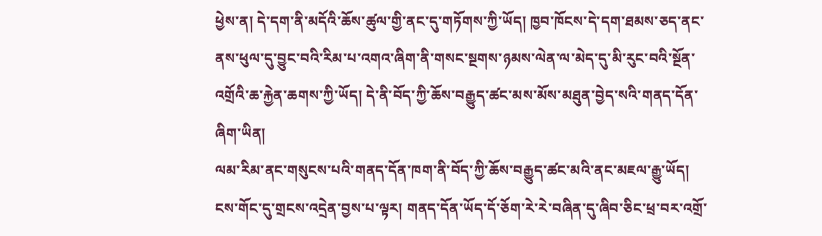ཕྱེས་ན། དེ་དག་ནི་མདོའི་ཆོས་ཚུལ་གྱི་ནང་དུ་གཏོགས་ཀྱི་ཡོད། ཁྱབ་ཁོངས་དེ་དག་ཐམས་ཅད་ནང་ནས་ཕུལ་དུ་བྱུང་བའི་རིམ་པ་འགའ་ཞིག་ནི་གསང་སྔགས་ཉམས་ལེན་ལ་མེད་དུ་མི་རུང་བའི་སྔོན་འགྲོའི་ཆ་རྐྱེན་ཆགས་ཀྱི་ཡོད། དེ་ནི་བོད་ཀྱི་ཆོས་བརྒྱུད་ཚང་མས་མོས་མཐུན་བྱེད་སའི་གནད་དོན་ཞིག་ཡིན།
ལམ་རིམ་ནང་གསུངས་པའི་གནད་དོན་ཁག་ནི་བོད་ཀྱི་ཆོས་བརྒྱུད་ཚང་མའི་ནང་མཇལ་རྒྱུ་ཡོད།
ངས་གོང་དུ་གྲངས་འདྲེན་བྱས་པ་ལྟར། གནད་དོན་ཡོད་དོ་ཅོག་རེ་རེ་བཞིན་དུ་ཞིབ་ཅིང་ཕྲ་བར་འགྲོ་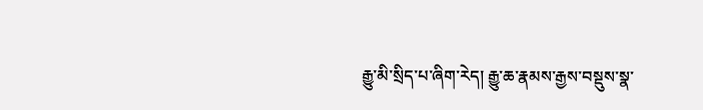རྒྱུ་མི་སྲིད་པ་ཞིག་རེད། རྒྱུ་ཆ་རྣམས་རྒྱས་བསྡུས་སྣ་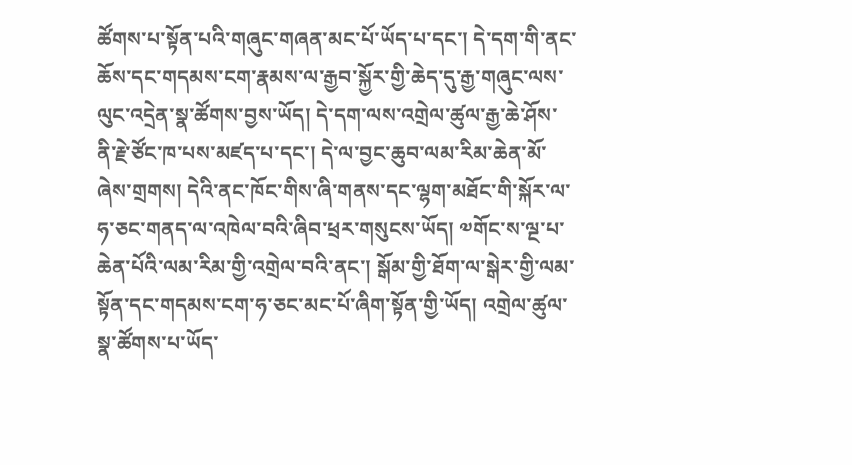ཚོགས་པ་སྟོན་པའི་གཞུང་གཞན་མང་པོ་ཡོད་པ་དང་། དེ་དག་གི་ནང་ཆོས་དང་གདམས་ངག་རྣམས་ལ་རྒྱབ་སྐྱོར་གྱི་ཆེད་དུ་རྒྱ་གཞུང་ལས་ལུང་འདྲེན་སྣ་ཚོགས་བྱས་ཡོད། དེ་དག་ལས་འགྲེལ་ཚུལ་རྒྱ་ཆེ་ཤོས་ནི་རྗེ་ཙོང་ཁ་པས་མཛད་པ་དང་། དེ་ལ་བྱང་ཆུབ་ལམ་རིམ་ཆེན་མོ་ཞེས་གྲགས། དེའི་ནང་ཁོང་གིས་ཞི་གནས་དང་ལྷག་མཐོང་གི་སྐོར་ལ་ཧ་ཅང་གནད་ལ་འཁེལ་བའི་ཞིབ་ཕྲར་གསུངས་ཡོད། ༧གོང་ས་ལྔ་པ་ཆེན་པོའི་ལམ་རིམ་གྱི་འགྲེལ་བའི་ནང་། སྒོམ་གྱི་ཐོག་ལ་སྒེར་གྱི་ལམ་སྟོན་དང་གདམས་ངག་ཧ་ཅང་མང་པོ་ཞིག་སྟོན་གྱི་ཡོད། འགྲེལ་ཚུལ་སྣ་ཚོགས་པ་ཡོད་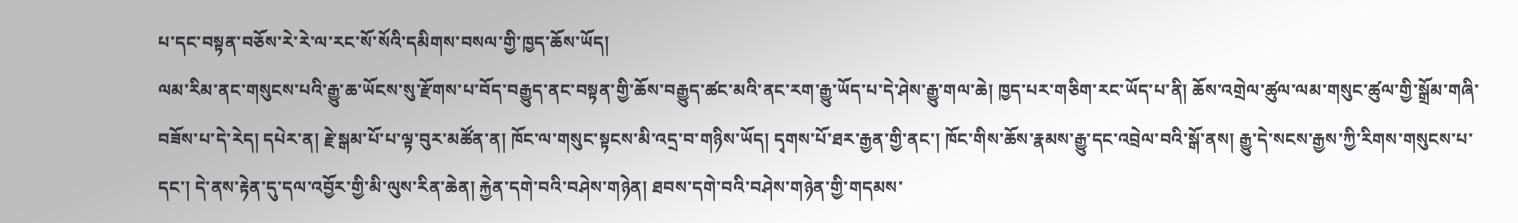པ་དང་བསྟན་བཅོས་རེ་རེ་ལ་རང་སོ་སོའི་དམིགས་བསལ་གྱི་ཁྱད་ཆོས་ཡོད།
ལམ་རིམ་ནང་གསུངས་པའི་རྒྱུ་ཆ་ཡོངས་སུ་རྫོགས་པ་བོད་བརྒྱུད་ནང་བསྟན་གྱི་ཆོས་བརྒྱུད་ཚང་མའི་ནང་རག་རྒྱུ་ཡོད་པ་དེ་ཤེས་རྒྱུ་གལ་ཆེ། ཁྱད་པར་གཅིག་རང་ཡོད་པ་ནི། ཆོས་འགྲེལ་ཚུལ་ལམ་གསུང་ཚུལ་གྱི་སྒྲོམ་གཞི་བཟོས་པ་དེ་རེད། དཔེར་ན། རྗེ་སྒམ་པོ་པ་ལྟ་བུར་མཚོན་ན། ཁོང་ལ་གསུང་སྟངས་མི་འདྲ་བ་གཉིས་ཡོད། དྭགས་པོ་ཐར་རྒྱན་གྱི་ནང་། ཁོང་གིས་ཆོས་རྣམས་རྒྱུ་དང་འབྲེལ་བའི་སྒོ་ནས། རྒྱུ་དེ་སངས་རྒྱས་ཀྱི་རིགས་གསུངས་པ་དང་། དེ་ནས་རྟེན་དུ་དལ་འབྱོར་གྱི་མི་ལུས་རིན་ཆེན། རྐྱེན་དགེ་བའི་བཤེས་གཉེན། ཐབས་དགེ་བའི་བཤེས་གཉེན་གྱི་གདམས་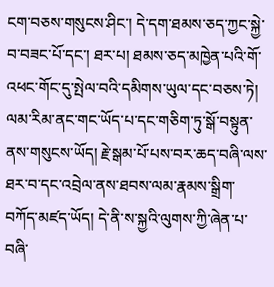ངག་བཅས་གསུངས་ཤིང་། དེ་དག་ཐམས་ཅད་ཀྱང་སྐྱེ་བ་བཟང་པོ་དང་། ཐར་པ། ཐམས་ཅད་མཁྱེན་པའི་གོ་འཕང་གོང་དུ་སྤེལ་བའི་དམིགས་ཡུལ་དང་བཅས་ཏེ། ལམ་རིམ་ནང་གང་ཡོད་པ་དང་གཅིག་ཏུ་སྒོ་བསྟུན་ནས་གསུངས་ཡོད། རྗེ་སྒམ་པོ་པས་བར་ཆད་བཞི་ལས་ཐར་བ་དང་འབྲེལ་ནས་ཐབས་ལམ་རྣམས་སྒྲིག་བཀོད་མཛད་ཡོད། དེ་ནི་ས་སྐྱའི་ལུགས་ཀྱི་ཞེན་པ་བཞི་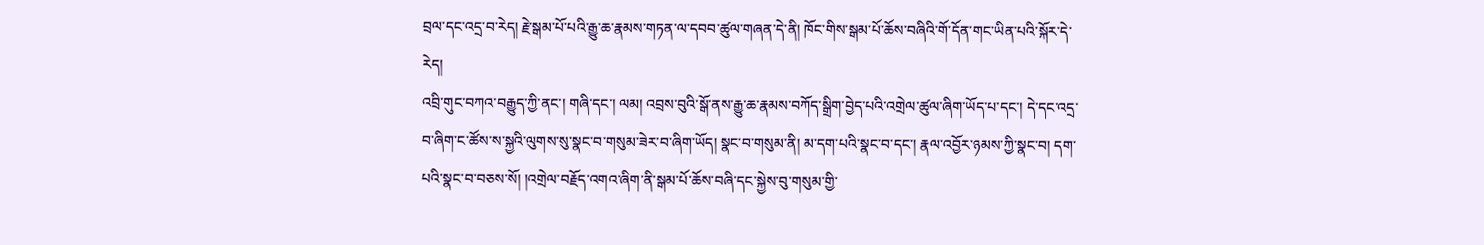བྲལ་དང་འདྲ་བ་རེད། རྗེ་སྒམ་པོ་པའི་རྒྱུ་ཆ་རྣམས་གཏན་ལ་དབབ་ཚུལ་གཞན་དེ་ནི། ཁོང་གིས་སྒམ་པོ་ཆོས་བཞིའི་གོ་དོན་གང་ཡིན་པའི་སྐོར་དེ་རེད།
འབྲི་གུང་བཀའ་བརྒྱུད་ཀྱི་ནང་། གཞི་དང་། ལམ། འབྲས་བུའི་སྒོ་ནས་རྒྱུ་ཆ་རྣམས་བཀོད་སྒྲིག་བྱེད་པའི་འགྲེལ་ཚུལ་ཞིག་ཡོད་པ་དང་། དེ་དང་འདྲ་བ་ཞིག་ང་ཚོས་ས་སྐྱའི་ལུགས་སུ་སྣང་བ་གསུམ་ཟེར་བ་ཞིག་ཡོད། སྣང་བ་གསུམ་ནི། མ་དག་པའི་སྣང་བ་དང་། རྣལ་འབྱོར་ཉམས་ཀྱི་སྣང་བ། དག་པའི་སྣང་བ་བཅས་སོ། །འགྲེལ་བརྗོད་འགའ་ཞིག་ནི་སྒམ་པོ་ཆོས་བཞི་དང་སྐྱེས་བུ་གསུམ་གྱི་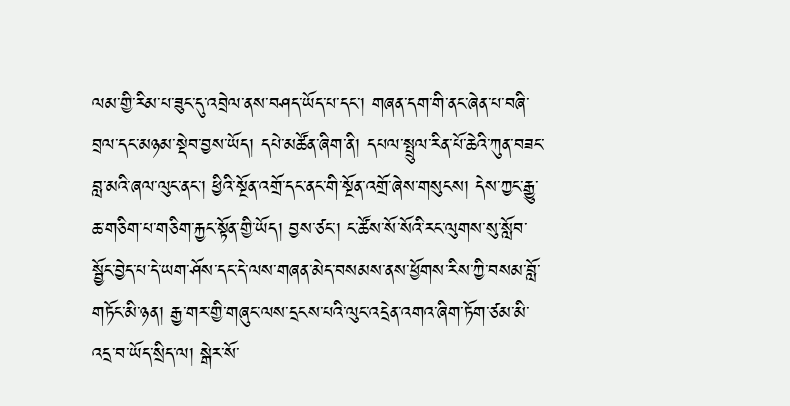ལམ་གྱི་རིམ་པ་ཟུང་དུ་འབྲེལ་ནས་བཤད་ཡོད་པ་དང་། གཞན་དག་གི་ནང་ཞེན་པ་བཞི་བྲལ་དང་མཉམ་སྡེབ་བྱས་ཡོད། དཔེ་མཚོན་ཞིག་ནི། དཔལ་སྤྲུལ་རིན་པོ་ཆེའི་ཀུན་བཟང་བླ་མའི་ཞལ་ལུང་ནང་། ཕྱིའི་སྔོན་འགྲོ་དང་ནང་གི་སྔོན་འགྲོ་ཞེས་གསུངས། དེས་ཀྱང་རྒྱུ་ཆ་གཅིག་པ་གཅིག་རྐྱང་སྟོན་གྱི་ཡོད། བྱས་ཙང་། ང་ཚོས་སོ་སོའི་རང་ལུགས་སུ་སློབ་སྦྱོང་བྱེད་པ་དེ་ཡག་ཤོས་དང་དེ་ལས་གཞན་མེད་བསམས་ནས་ཕྱོགས་རིས་ཀྱི་བསམ་བློ་གཏོང་མི་ཉན། རྒྱ་གར་གྱི་གཞུང་ལས་དྲངས་པའི་ལུང་འདྲེན་འགའ་ཞིག་ཏོག་ཙམ་མི་འདྲ་བ་ཡོད་སྲིད་ལ། སྒེར་སོ་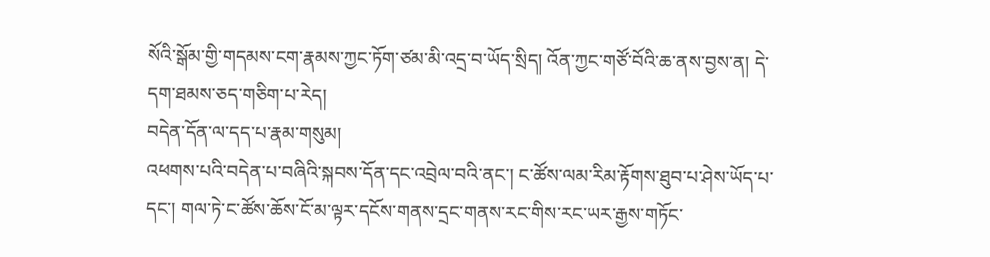སོའི་སྒོམ་གྱི་གདམས་ངག་རྣམས་ཀྱང་ཏོག་ཙམ་མི་འདྲ་བ་ཡོད་སྲིད། འོན་ཀྱང་གཙོ་བོའི་ཆ་ནས་བྱས་ན། དེ་དག་ཐམས་ཅད་གཅིག་པ་རེད།
བདེན་དོན་ལ་དད་པ་རྣམ་གསུམ།
འཕགས་པའི་བདེན་པ་བཞིའི་སྐབས་དོན་དང་འབྲེལ་བའི་ནང་། ང་ཚོས་ལམ་རིམ་རྟོགས་ཐུབ་པ་ཤེས་ཡོད་པ་དང་། གལ་ཏེ་ང་ཚོས་ཆོས་ངོ་མ་ལྟར་དངོས་གནས་དྲང་གནས་རང་གིས་རང་ཡར་རྒྱས་གཏོང་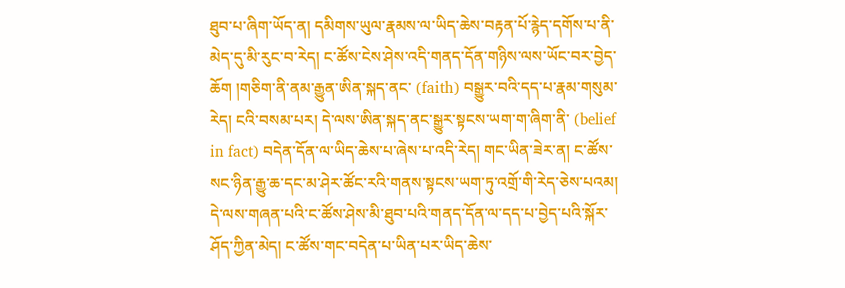ཐུབ་པ་ཞིག་ཡོད་ན། དམིགས་ཡུལ་རྣམས་ལ་ཡིད་ཆེས་བརྟན་པོ་རྙེད་དགོས་པ་ནི་མེད་དུ་མི་རུང་བ་རེད། ང་ཚོས་ངེས་ཤེས་འདི་གནད་དོན་གཉིས་ལས་ཡོང་བར་བྱེད་ཆོག །གཅིག་ནི་ནམ་རྒྱུན་ཨིན་སྐད་ནང་ (faith) བསྒྱུར་བའི་དད་པ་རྣམ་གསུམ་རེད། ངའི་བསམ་པར། དེ་ལས་ཨིན་སྐད་ནང་སྒྱུར་སྟངས་ཡག་ག་ཞིག་ནི་ (belief in fact) བདེན་དོན་ལ་ཡིད་ཆེས་པ་ཞེས་པ་འདི་རེད། གང་ཡིན་ཟེར་ན། ང་ཚོས་སང་ཉིན་རྒྱུ་ཆ་དང་མ་ཤེར་ཚོང་རའི་གནས་སྟངས་ཡག་ཏུ་འགྲོ་གི་རེད་ཅེས་པའམ། དེ་ལས་གཞན་པའི་ང་ཚོས་ཤེས་མི་ཐུབ་པའི་གནད་དོན་ལ་དད་པ་བྱེད་པའི་སྐོར་ཤོད་ཀྱིན་མེད། ང་ཚོས་གང་བདེན་པ་ཡིན་པར་ཡིད་ཆེས་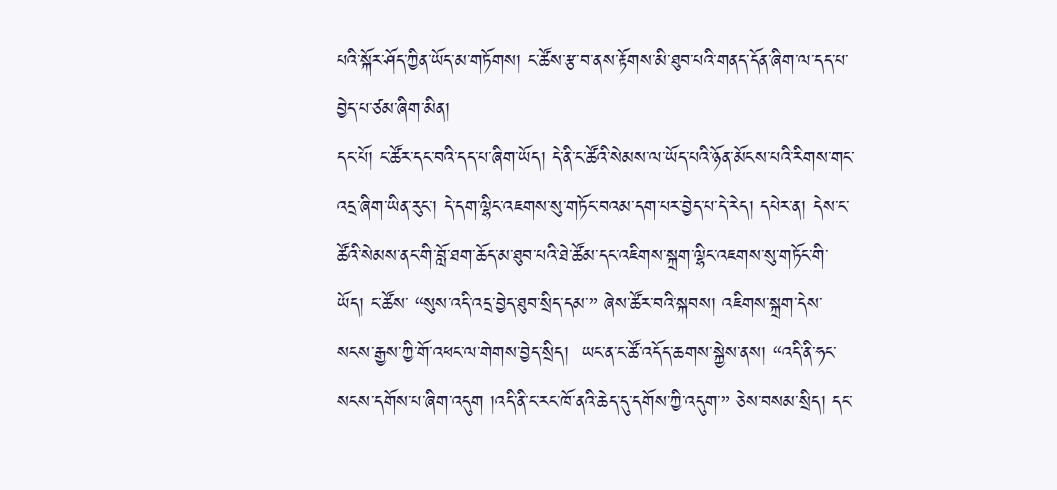པའི་སྐོར་ཤོད་ཀྱིན་ཡོད་མ་གཏོགས། ང་ཚོས་རྩ་བ་ནས་རྟོགས་མི་ཐུབ་པའི་གནད་དོན་ཞིག་ལ་དད་པ་བྱེད་པ་ཙམ་ཞིག་མིན།
དང་པོ། ང་ཚོར་དང་བའི་དད་པ་ཞིག་ཡོད། དེ་ནི་ང་ཚོའི་སེམས་ལ་ཡོད་པའི་ཉོན་མོངས་པའི་རིགས་གང་འདྲ་ཞིག་ཡིན་རུང་། དེ་དག་ལྷིང་འཇགས་སུ་གཏོང་བའམ་དག་པར་བྱེད་པ་དེ་རེད། དཔེར་ན། དེས་ང་ཚོའི་སེམས་ནང་གི་བློ་ཐག་ཆོད་མ་ཐུབ་པའི་ཐེ་ཚོམ་དང་འཇིགས་སྐྲག་ལྷིང་འཇགས་སུ་གཏོང་གི་ཡོད། ང་ཚོས་ “སུས་འདི་འདྲ་བྱེད་ཐུབ་སྲིད་དམ་” ཞེས་ཚོར་བའི་སྐབས། འཇིགས་སྐྲག་དེས་སངས་རྒྱས་ཀྱི་གོ་འཕང་ལ་གེགས་བྱེད་སྲིད།  ཡང་ན་ང་ཚོ་འདོད་ཆགས་སྐྱེས་ནས། “འདི་ནི་ཧང་སངས་དགོས་པ་ཞིག་འདུག །འདི་ནི་ང་རང་ཁོ་ནའི་ཆེད་དུ་དགོས་ཀྱི་འདུག་” ཅེས་བསམ་སྲིད། དང་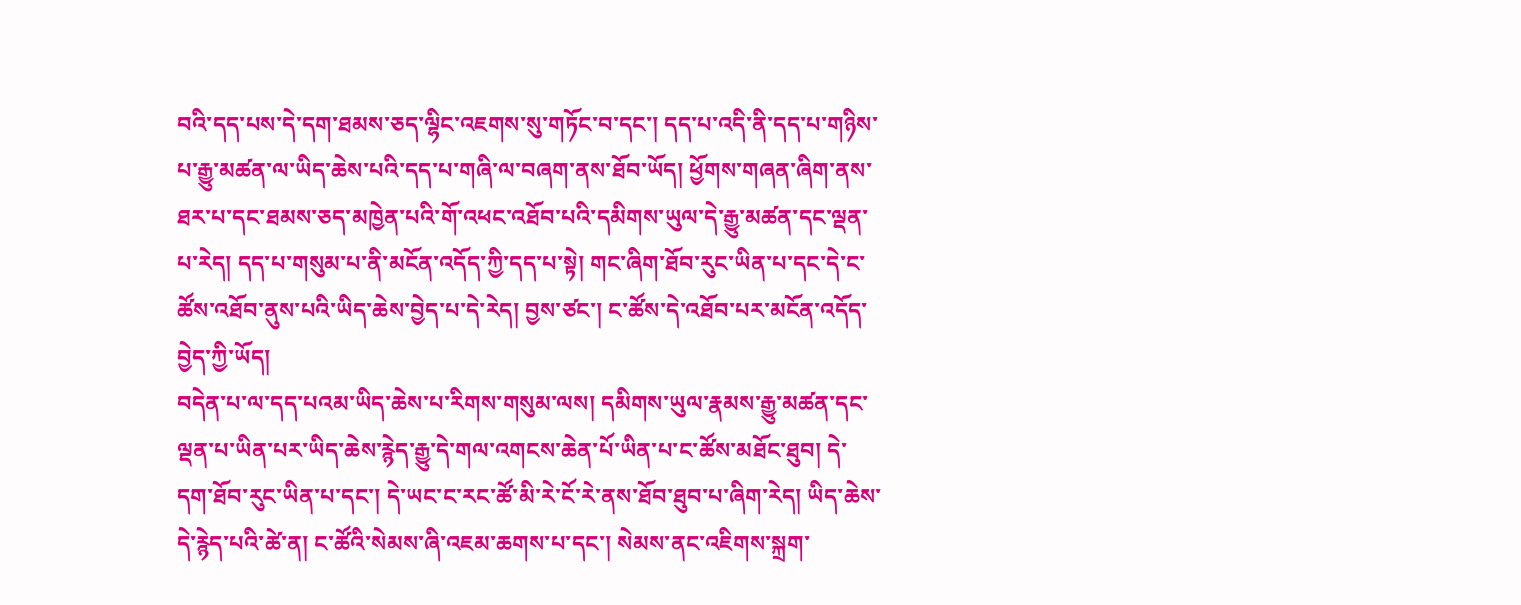བའི་དད་པས་དེ་དག་ཐམས་ཅད་ལྷིང་འཇགས་སུ་གཏོང་བ་དང་། དད་པ་འདི་ནི་དད་པ་གཉིས་པ་རྒྱུ་མཚན་ལ་ཡིད་ཆེས་པའི་དད་པ་གཞི་ལ་བཞག་ནས་ཐོབ་ཡོད། ཕྱོགས་གཞན་ཞིག་ནས་ཐར་པ་དང་ཐམས་ཅད་མཁྱེན་པའི་གོ་འཕང་འཐོབ་པའི་དམིགས་ཡུལ་དེ་རྒྱུ་མཚན་དང་ལྡན་པ་རེད། དད་པ་གསུམ་པ་ནི་མངོན་འདོད་ཀྱི་དད་པ་སྟེ། གང་ཞིག་ཐོབ་རུང་ཡིན་པ་དང་དེ་ང་ཚོས་འཐོབ་ནུས་པའི་ཡིད་ཆེས་བྱེད་པ་དེ་རེད། བྱས་ཙང་། ང་ཚོས་དེ་འཐོབ་པར་མངོན་འདོད་བྱེད་ཀྱི་ཡོད།
བདེན་པ་ལ་དད་པའམ་ཡིད་ཆེས་པ་རིགས་གསུམ་ལས། དམིགས་ཡུལ་རྣམས་རྒྱུ་མཚན་དང་ལྡན་པ་ཡིན་པར་ཡིད་ཆེས་རྙེད་རྒྱུ་དེ་གལ་འགངས་ཆེན་པོ་ཡིན་པ་ང་ཚོས་མཐོང་ཐུབ། དེ་དག་ཐོབ་རུང་ཡིན་པ་དང་། དེ་ཡང་ང་རང་ཚོ་མི་རེ་ངོ་རེ་ནས་ཐོབ་ཐུབ་པ་ཞིག་རེད། ཡིད་ཆེས་དེ་རྙེད་པའི་ཚེ་ན། ང་ཚོའི་སེམས་ཞི་འཇམ་ཆགས་པ་དང་། སེམས་ནང་འཇིགས་སྐྲག་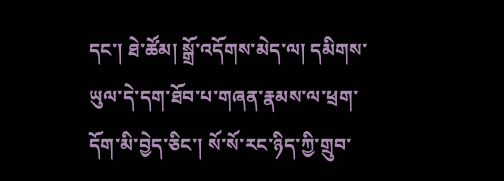དང་། ཐེ་ཚོམ། སྒྲོ་འདོགས་མེད་ལ། དམིགས་ཡུལ་དེ་དག་ཐོབ་པ་གཞན་རྣམས་ལ་ཕྲག་དོག་མི་བྱེད་ཅིང་། སོ་སོ་རང་ཉིད་ཀྱི་གྲུབ་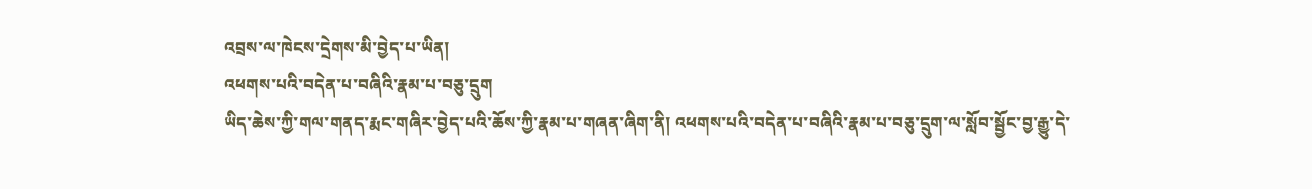འབྲས་ལ་ཁེངས་དྲེགས་མི་བྱེད་པ་ཡིན།
འཕགས་པའི་བདེན་པ་བཞིའི་རྣམ་པ་བཅུ་དྲུག
ཡིད་ཆེས་ཀྱི་གལ་གནད་རྨང་གཞིར་བྱེད་པའི་ཆོས་ཀྱི་རྣམ་པ་གཞན་ཞིག་ནི། འཕགས་པའི་བདེན་པ་བཞིའི་རྣམ་པ་བཅུ་དྲུག་ལ་སློབ་སྦྱོང་བྱ་རྒྱུ་དེ་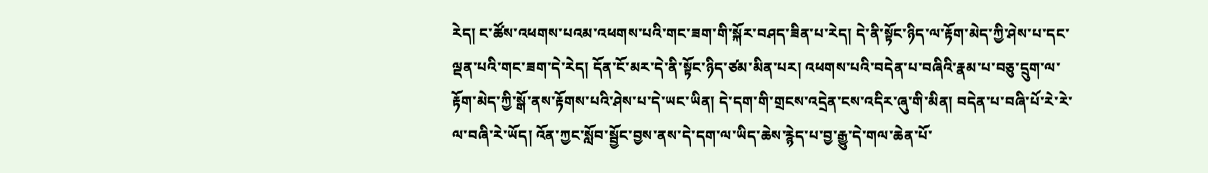རེད། ང་ཚོས་འཕགས་པའམ་འཕགས་པའི་གང་ཟག་གི་སྐོར་བཤད་ཟིན་པ་རེད། དེ་ནི་སྟོང་ཉིད་ལ་རྟོག་མེད་ཀྱི་ཤེས་པ་དང་ལྡན་པའི་གང་ཟག་དེ་རེད། དོན་ངོ་མར་དེ་ནི་སྟོང་ཉིད་ཙམ་མིན་པར། འཕགས་པའི་བདེན་པ་བཞིའི་རྣམ་པ་བཅུ་དྲུག་ལ་རྟོག་མེད་ཀྱི་སྒོ་ནས་རྟོགས་པའི་ཤེས་པ་དེ་ཡང་ཡིན། དེ་དག་གི་གྲངས་འདྲེན་ངས་འདིར་ཞུ་གི་མིན། བདེན་པ་བཞི་པོ་རེ་རེ་ལ་བཞི་རེ་ཡོད། འོན་ཀྱང་སློབ་སྦྱོང་བྱས་ནས་དེ་དག་ལ་ཡིད་ཆེས་རྙེད་པ་བྱ་རྒྱུ་དེ་གལ་ཆེན་པོ་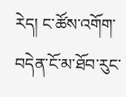རེད། ང་ཚོས་འགོག་བདེན་ངོ་མ་ཐོབ་རུང་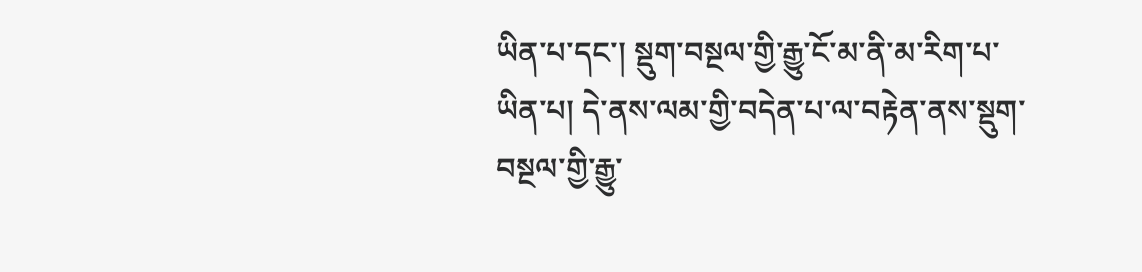ཡིན་པ་དང་། སྡུག་བསྔལ་གྱི་རྒྱུ་ངོ་མ་ནི་མ་རིག་པ་ཡིན་པ། དེ་ནས་ལམ་གྱི་བདེན་པ་ལ་བརྟེན་ནས་སྡུག་བསྔལ་གྱི་རྒྱུ་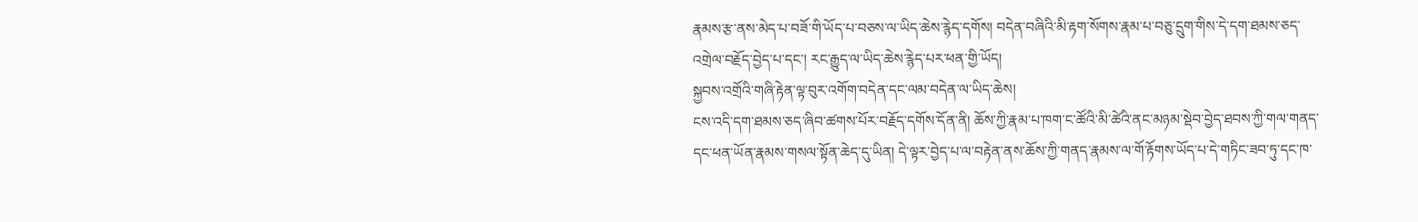རྣམས་རྩ་ནས་མེད་པ་བཟོ་གི་ཡོད་པ་བཅས་ལ་ཡིད་ཆེས་རྙེད་དགོས། བདེན་བཞིའི་མི་རྟག་སོགས་རྣམ་པ་བཅུ་དྲུག་གིས་དེ་དག་ཐམས་ཅད་འགྲེལ་བརྗོད་བྱེད་པ་དང་། རང་རྒྱུད་ལ་ཡིད་ཆེས་རྙེད་པར་ཕན་གྱི་ཡོད།
སྐྱབས་འགྲོའི་གཞི་རྟེན་ལྟ་བུར་འགོག་བདེན་དང་ལམ་བདེན་ལ་ཡིད་ཆེས།
ངས་འདི་དག་ཐམས་ཅད་ཞིབ་ཚགས་པོར་བརྗོད་དགོས་དོན་ནི། ཆོས་ཀྱི་རྣམ་པ་ཁག་ང་ཚོའི་མི་ཚེའི་ནང་མཉམ་སྡེབ་བྱེད་ཐབས་ཀྱི་གལ་གནད་དང་ཕན་ཡོན་རྣམས་གསལ་སྟོན་ཆེད་དུ་ཡིན། དེ་ལྟར་བྱེད་པ་ལ་བརྟེན་ནས་ཆོས་ཀྱི་གནད་རྣམས་ལ་གོ་རྟོགས་ཡོད་པ་དེ་གཏིང་ཟབ་ཏུ་དང་ཁ་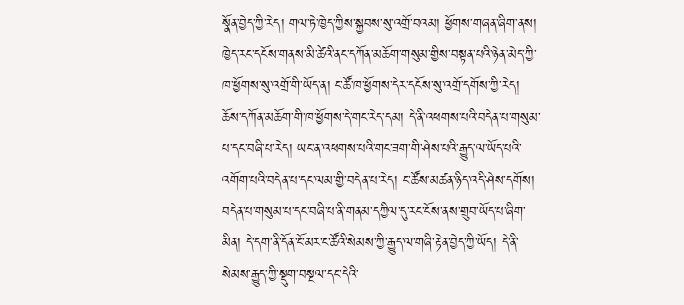སྣོན་བྱེད་ཀྱི་རེད། གལ་ཏེ་ཁྱེད་ཀྱིས་སྐྱབས་སུ་འགྲོ་བའམ། ཕྱོགས་གཞན་ཞིག་ནས། ཁྱེད་རང་དངོས་གནས་མི་ཚེའི་ནང་དཀོན་མཆོག་གསུམ་གྱིས་བསྟན་པའི་ཉེན་མེད་ཀྱི་ཁ་ཕྱོགས་སུ་འགྲོ་གི་ཡོད་ན། ང་ཚོ་ཁ་ཕྱོགས་དེར་དངོས་སུ་འགྲོ་དགོས་ཀྱི་རེད།
ཆོས་དཀོན་མཆོག་གི་ཁ་ཕྱོགས་དེ་གང་རེད་དམ། དེ་ནི་འཕགས་པའི་བདེན་པ་གསུམ་པ་དང་བཞི་པ་རེད། ཡང་ན་འཕགས་པའི་གང་ཟག་གི་ཤེས་པའི་རྒྱུད་ལ་ཡོད་པའི་འགོག་པའི་བདེན་པ་དང་ལམ་གྱི་བདེན་པ་རེད། ང་ཚོས་མཚན་ཉིད་འདི་ཤེས་དགོས། བདེན་པ་གསུམ་པ་དང་བཞི་པ་ནི་གནམ་དཀྱིལ་དུ་རང་ངོས་ནས་གྲུབ་ཡོད་པ་ཞིག་མིན། དེ་དག་ནི་དོན་ངོ་མར་ང་ཚོའི་སེམས་ཀྱི་རྒྱུད་ལ་གཞི་རྟེན་བྱེད་ཀྱི་ཡོད། དེ་ནི་སེམས་རྒྱུད་ཀྱི་སྡུག་བསྔལ་དང་དེའི་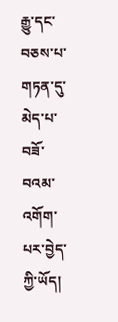རྒྱུ་དང་བཅས་པ་གཏན་དུ་མེད་པ་བཟོ་བའམ་འགོག་པར་བྱེད་ཀྱི་ཡོད།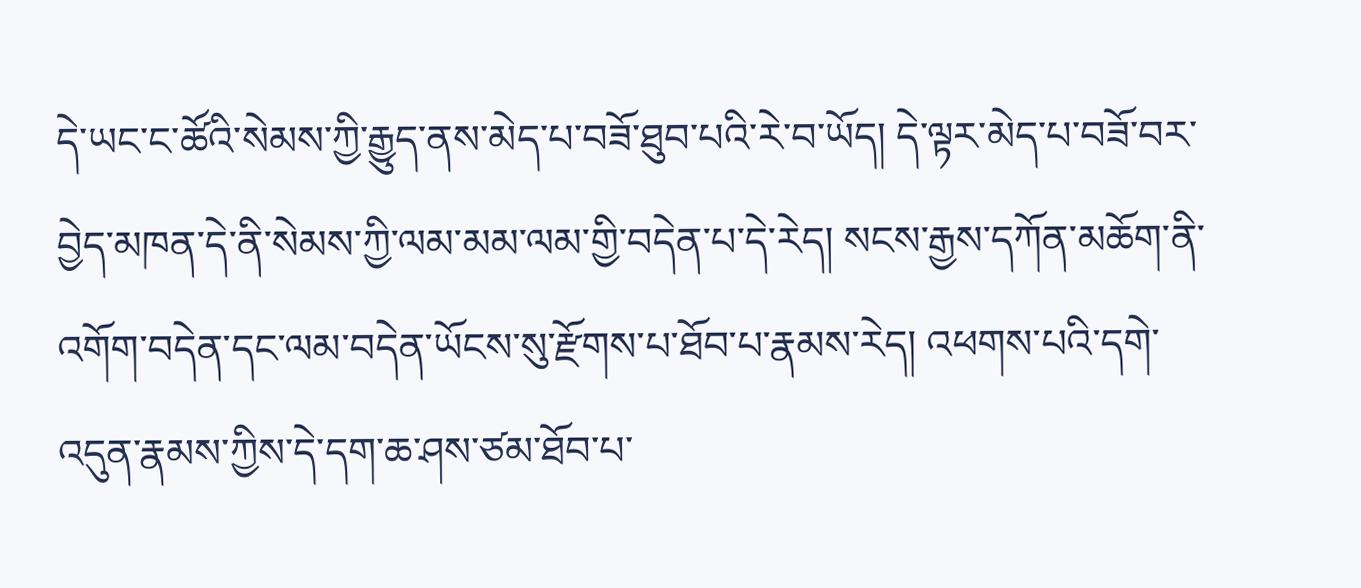དེ་ཡང་ང་ཚོའི་སེམས་ཀྱི་རྒྱུད་ནས་མེད་པ་བཟོ་ཐུབ་པའི་རེ་བ་ཡོད། དེ་ལྟར་མེད་པ་བཟོ་བར་བྱེད་མཁན་དེ་ནི་སེམས་ཀྱི་ལམ་མམ་ལམ་གྱི་བདེན་པ་དེ་རེད། སངས་རྒྱས་དཀོན་མཆོག་ནི་འགོག་བདེན་དང་ལམ་བདེན་ཡོངས་སུ་རྫོགས་པ་ཐོབ་པ་རྣམས་རེད། འཕགས་པའི་དགེ་འདུན་རྣམས་ཀྱིས་དེ་དག་ཆ་ཤས་ཙམ་ཐོབ་པ་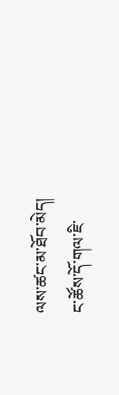ལས་ཚང་མ་ཐོབ་མེད།
ང་ཚོས་དོ་གལ་ཇི་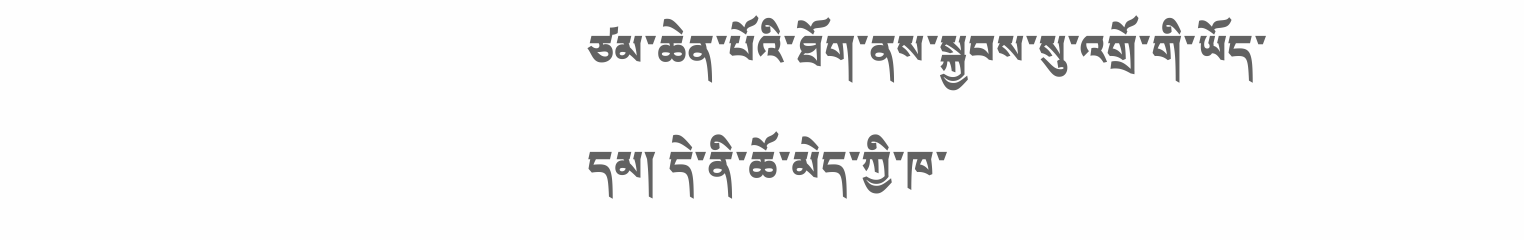ཙམ་ཆེན་པོའི་ཐོག་ནས་སྐྱབས་སུ་འགྲོ་གི་ཡོད་དམ། དེ་ནི་ཆོ་མེད་ཀྱི་ཁ་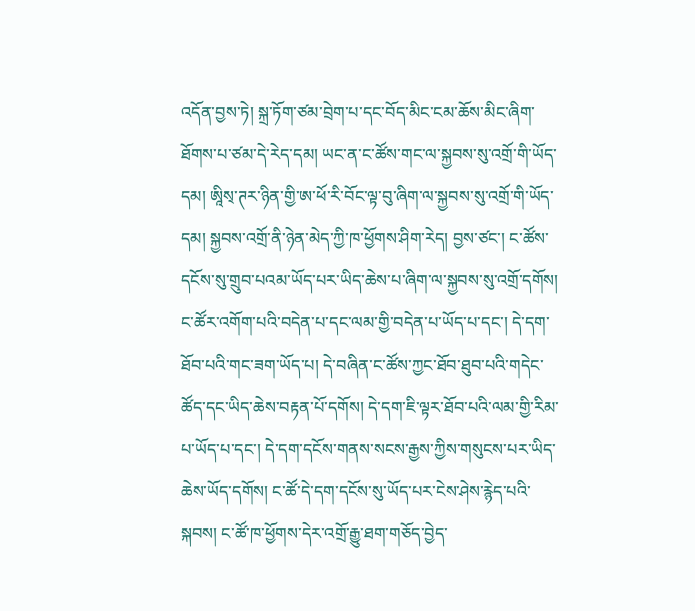འདོན་བྱས་ཏེ། སྐྲ་ཏོག་ཙམ་བྲེག་པ་དང་བོད་མིང་ངམ་ཆོས་མིང་ཞིག་ཐོགས་པ་ཙམ་དེ་རེད་དམ། ཡང་ན་ང་ཚོས་གང་ལ་སྐྱབས་སུ་འགྲོ་གི་ཡོད་དམ། ཨཱིས྄་ཊར་ཉིན་གྱི་ཨ་ཕོ་རི་བོང་ལྟ་བུ་ཞིག་ལ་སྐྱབས་སུ་འགྲོ་གི་ཡོད་དམ། སྐྱབས་འགྲོ་ནི་ཉེན་མེད་ཀྱི་ཁ་ཕྱོགས་ཤིག་རེད། བྱས་ཙང་། ང་ཚོས་དངོས་སུ་གྲུབ་པའམ་ཡོད་པར་ཡིད་ཆེས་པ་ཞིག་ལ་སྐྱབས་སུ་འགྲོ་དགོས། ང་ཚོར་འགོག་པའི་བདེན་པ་དང་ལམ་གྱི་བདེན་པ་ཡོད་པ་དང་། དེ་དག་ཐོབ་པའི་གང་ཟག་ཡོད་པ། དེ་བཞིན་ང་ཚོས་ཀྱང་ཐོབ་ཐུབ་པའི་གདེང་ཚོད་དང་ཡིད་ཆེས་བརྟན་པོ་དགོས། དེ་དག་ཇི་ལྟར་ཐོབ་པའི་ལམ་གྱི་རིམ་པ་ཡོད་པ་དང་། དེ་དག་དངོས་གནས་སངས་རྒྱས་ཀྱིས་གསུངས་པར་ཡིད་ཆེས་ཡོད་དགོས། ང་ཚོ་དེ་དག་དངོས་སུ་ཡོད་པར་ངེས་ཤེས་རྙེད་པའི་སྐབས། ང་ཚོ་ཁ་ཕྱོགས་དེར་འགྲོ་རྒྱུ་ཐག་གཅོད་བྱེད་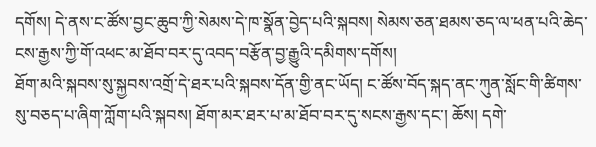དགོས། དེ་ནས་ང་ཚོས་བྱང་ཆུབ་ཀྱི་སེམས་དེ་ཁ་སྣོན་བྱེད་པའི་སྐབས། སེམས་ཅན་ཐམས་ཅད་ལ་ཕན་པའི་ཆེད་ངས་རྒྱས་ཀྱི་གོ་འཕང་མ་ཐོབ་བར་དུ་འབད་བརྩོན་བྱ་རྒྱུའི་དམིགས་དགོས།
ཐོག་མའི་སྐབས་སུ་སྐྱབས་འགྲོ་དེ་ཐར་པའི་སྐབས་དོན་གྱི་ནང་ཡོད། ང་ཚོས་བོད་སྐད་ནང་ཀུན་སློང་གི་ཚིགས་སུ་བཅད་པ་ཞིག་ཀློག་པའི་སྐབས། ཐོག་མར་ཐར་པ་མ་ཐོབ་བར་དུ་སངས་རྒྱས་དང་། ཆོས། དགེ་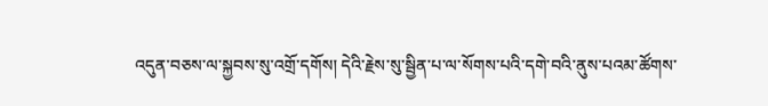འདུན་བཅས་ལ་སྐྱབས་སུ་འགྲོ་དགོས། དེའི་རྗེས་སུ་སྦྱིན་པ་ལ་སོགས་པའི་དགེ་བའི་ནུས་པའམ་ཚོགས་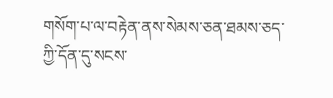གསོག་པ་ལ་བརྟེན་ནས་སེམས་ཅན་ཐམས་ཅད་ཀྱི་དོན་དུ་སངས་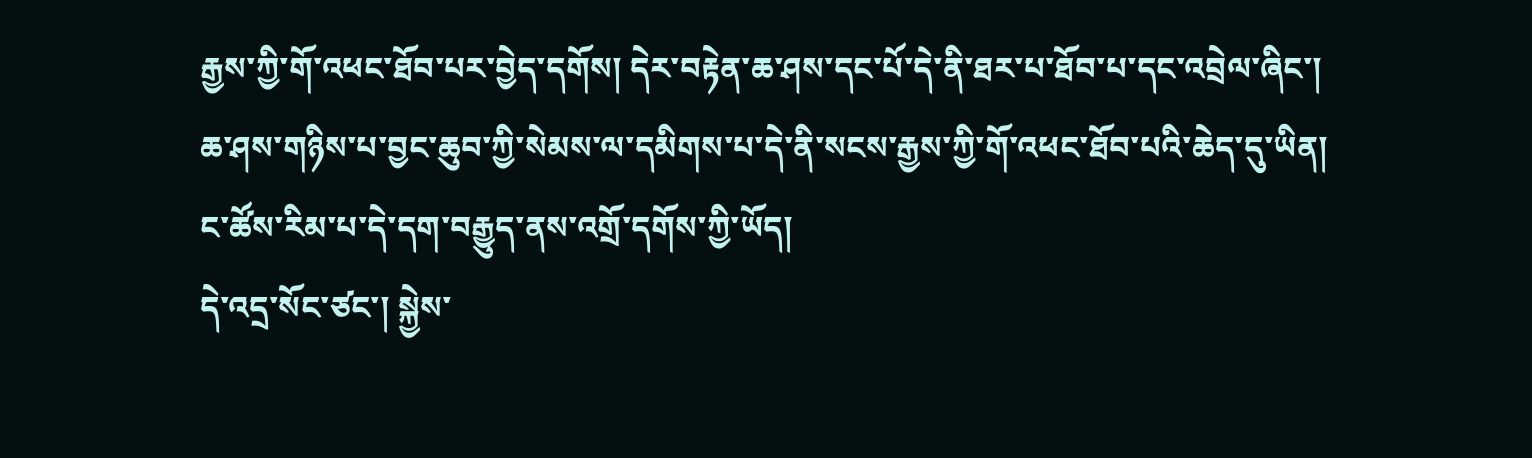རྒྱས་ཀྱི་གོ་འཕང་ཐོབ་པར་བྱེད་དགོས། དེར་བརྟེན་ཆ་ཤས་དང་པོ་དེ་ནི་ཐར་པ་ཐོབ་པ་དང་འབྲེལ་ཞིང་། ཆ་ཤས་གཉིས་པ་བྱང་ཆུབ་ཀྱི་སེམས་ལ་དམིགས་པ་དེ་ནི་སངས་རྒྱས་ཀྱི་གོ་འཕང་ཐོབ་པའི་ཆེད་དུ་ཡིན། ང་ཚོས་རིམ་པ་དེ་དག་བརྒྱུད་ནས་འགྲོ་དགོས་ཀྱི་ཡོད།
དེ་འདྲ་སོང་ཙང་། སྐྱེས་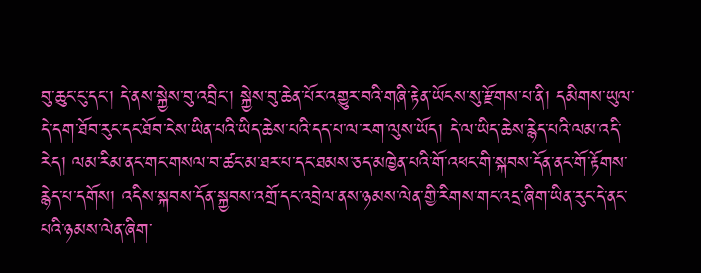བུ་ཆུང་ངུ་དང་། དེ་ནས་སྐྱེས་བུ་འབྲིང་། སྐྱེས་བུ་ཆེན་པོར་འགྱུར་བའི་གཞི་རྟེན་ཡོངས་སུ་རྫོགས་པ་ནི། དམིགས་ཡུལ་དེ་དག་ཐོབ་རུང་དང་ཐོབ་ངེས་ཡིན་པའི་ཡིད་ཆེས་པའི་དད་པ་ལ་རག་ལུས་ཡོད། དེ་ལ་ཡིད་ཆེས་རྙེད་པའི་ལམ་འདི་རེད། ལམ་རིམ་ནང་གང་གསལ་བ་ཚང་མ་ཐར་པ་དང་ཐམས་ཅད་མཁྱེན་པའི་གོ་འཕང་གི་སྐབས་དོན་ནང་གོ་རྟོགས་རྙེད་པ་དགོས། འདིས་སྐབས་དོན་སྐྱབས་འགྲོ་དང་འབྲེལ་ནས་ཉམས་ལེན་གྱི་རིགས་གང་འདྲ་ཞིག་ཡིན་རུང་དེ་ནང་པའི་ཉམས་ལེན་ཞིག་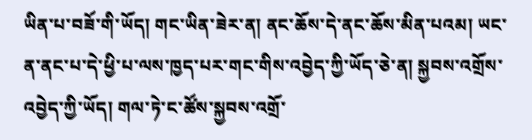ཡིན་པ་བཟོ་གི་ཡོད། གང་ཡིན་ཟེར་ན། ནང་ཆོས་དེ་ནང་ཆོས་མིན་པའམ། ཡང་ན་ནང་པ་དེ་ཕྱི་པ་ལས་ཁྱད་པར་གང་གིས་འབྱེད་ཀྱི་ཡོད་ཅེ་ན། སྐྱབས་འགྲོས་འབྱེད་ཀྱི་ཡོད། གལ་ཏེ་ང་ཚོས་སྐྱབས་འགྲོ་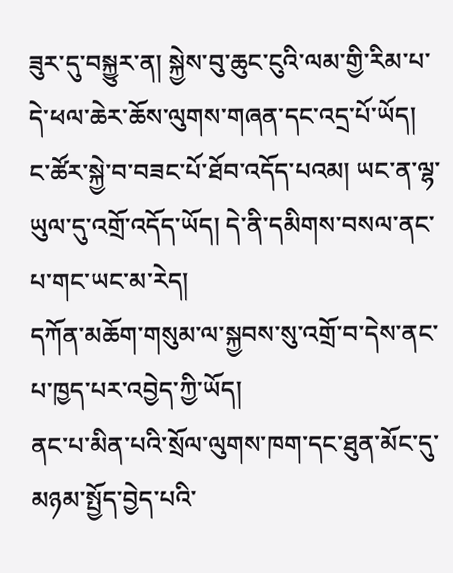ཟུར་དུ་བསྐྱུར་ན། སྐྱེས་བུ་ཆུང་ངུའི་ལམ་གྱི་རིམ་པ་དེ་ཕལ་ཆེར་ཆོས་ལུགས་གཞན་དང་འདྲ་པོ་ཡོད། ང་ཚོར་སྐྱེ་བ་བཟང་པོ་ཐོབ་འདོད་པའམ། ཡང་ན་ལྷ་ཡུལ་དུ་འགྲོ་འདོད་ཡོད། དེ་ནི་དམིགས་བསལ་ནང་པ་གང་ཡང་མ་རེད།
དཀོན་མཆོག་གསུམ་ལ་སྐྱབས་སུ་འགྲོ་བ་དེས་ནང་པ་ཁྱད་པར་འབྱེད་ཀྱི་ཡོད།
ནང་པ་མིན་པའི་སྲོལ་ལུགས་ཁག་དང་ཐུན་མོང་དུ་མཉམ་སྤྱོད་བྱེད་པའི་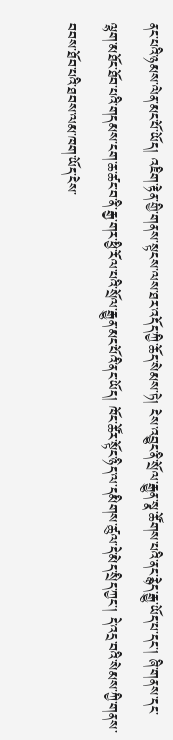ནང་པའི་ཉམས་ལེན་མང་པོ་ཡོད། འཇིག་རྟེན་གྱི་གནས་སྟངས་ལས་ཐར་འདོད་ཀྱི་ཆོད་སེམས་ཏེ། ངེས་འབྱུང་ནི་སྲོལ་རྒྱུན་སྣ་ཚོགས་པའི་ནང་རྙེད་རྒྱུ་ཡོད་པ་དང་། ཞི་གནས་དང་ལྷག་མཐོང་ཐོབ་པའི་གདམས་ངག་ཆ་ཚང་བ་ནི་རྒྱ་གར་ཕྱི་རོལ་པའི་སྲོལ་རྒྱུན་མང་པོའི་ནང་ཡོད། ཁོང་ཚོར་སྟོང་ཉིད་ལ་དམིགས་ཚུལ་དེ་མེད་སྲིད་ཀྱང་། དེ་འདྲ་བའི་སེམས་ཀྱི་གནས་བབས་ཐོབ་པའི་ཐབས་ལམ་ཁག་ཡོད་ངེས་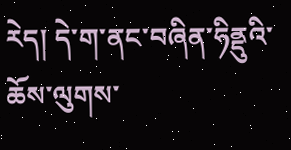རེད། དེ་ག་ནང་བཞིན་ཧིནྡུའི་ཆོས་ལུགས་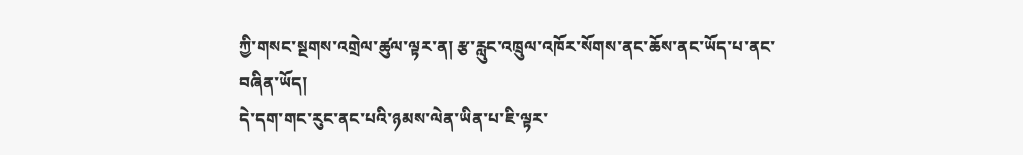ཀྱི་གསང་སྔགས་འགྲེལ་ཚུལ་ལྟར་ན། རྩ་རླུང་འཁྲུལ་འཁོར་སོགས་ནང་ཆོས་ནང་ཡོད་པ་ནང་བཞིན་ཡོད།
དེ་དག་གང་རུང་ནང་པའི་ཉམས་ལེན་ཡིན་པ་ཇི་ལྟར་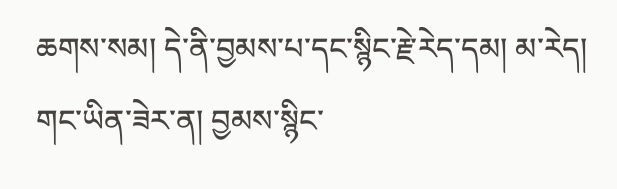ཆགས་སམ། དེ་ནི་བྱམས་པ་དང་སྙིང་རྗེ་རེད་དམ། མ་རེད། གང་ཡིན་ཟེར་ན། བྱམས་སྙིང་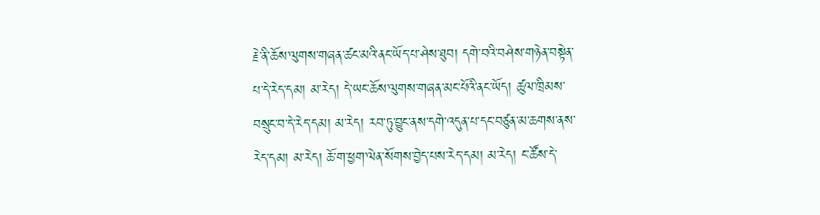རྗེ་ནི་ཆོས་ལུགས་གཞན་ཚང་མའི་ནང་ཡོད་པ་ཤེས་ཐུབ། དགེ་བའི་བཤེས་གཉེན་བསྟེན་པ་དེ་རེད་དམ། མ་རེད། དེ་ཡང་ཆོས་ལུགས་གཞན་མང་པོའི་ནང་ཡོད། ཚུལ་ཁྲིམས་བསྲུང་བ་དེ་རེད་དམ། མ་རེད། རབ་ཏུ་བྱུང་ནས་དགེ་འདུན་པ་དང་བཙུན་མ་ཆགས་ནས་རེད་དམ། མ་རེད། ཆོ་ག་ཕྱག་ལེན་སོགས་བྱེད་པས་རེད་དམ། མ་རེད། ང་ཚོས་དེ་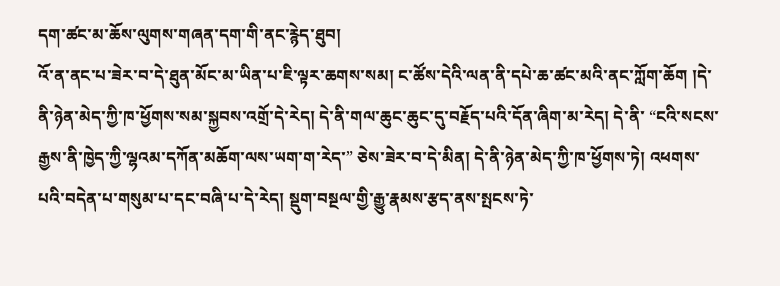དག་ཚང་མ་ཆོས་ལུགས་གཞན་དག་གི་ནང་རྙེད་ཐུབ།
འོ་ན་ནང་པ་ཟེར་བ་དེ་ཐུན་མོང་མ་ཡིན་པ་ཇི་ལྟར་ཆགས་སམ། ང་ཚོས་དེའི་ལན་ནི་དཔེ་ཆ་ཚང་མའི་ནང་ཀློག་ཆོག །དེ་ནི་ཉེན་མེད་ཀྱི་ཁ་ཕྱོགས་སམ་སྐྱབས་འགྲོ་དེ་རེད། དེ་ནི་གལ་ཆུང་ཆུང་དུ་བརྗོད་པའི་དོན་ཞིག་མ་རེད། དེ་ནི་ “ངའི་སངས་རྒྱས་ནི་ཁྱེད་ཀྱི་ལྷའམ་དཀོན་མཆོག་ལས་ཡག་ག་རེད་” ཅེས་ཟེར་བ་དེ་མིན། དེ་ནི་ཉེན་མེད་ཀྱི་ཁ་ཕྱོགས་ཏེ། འཕགས་པའི་བདེན་པ་གསུམ་པ་དང་བཞི་པ་དེ་རེད། སྡུག་བསྔལ་གྱི་རྒྱུ་རྣམས་རྩད་ནས་སྤངས་ཏེ་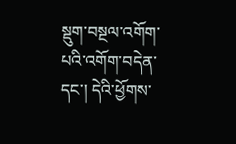སྡུག་བསྔལ་འགོག་པའི་འགོག་བདེན་དང་། དེའི་ཕྱོགས་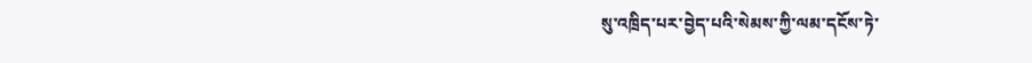སུ་འཁྲིད་པར་བྱེད་པའི་སེམས་ཀྱི་ལམ་དངོས་ཏེ་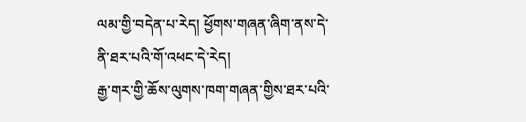ལམ་གྱི་བདེན་པ་རེད། ཕྱོགས་གཞན་ཞིག་ནས་དེ་ནི་ཐར་པའི་གོ་འཕང་དེ་རེད།
རྒྱ་གར་གྱི་ཆོས་ལུགས་ཁག་གཞན་གྱིས་ཐར་པའི་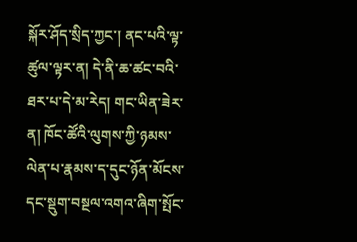སྐོར་ཤོད་སྲིད་ཀྱང་། ནང་པའི་ལྟ་ཚུལ་ལྟར་ན། དེ་ནི་ཆ་ཚང་བའི་ཐར་པ་དེ་མ་རེད། གང་ཡིན་ཟེར་ན། ཁོང་ཚོའི་ལུགས་ཀྱི་ཉམས་ལེན་པ་རྣམས་ད་དུང་ཉོན་མོངས་དང་སྡུག་བསྔལ་འགའ་ཞིག་སྤོང་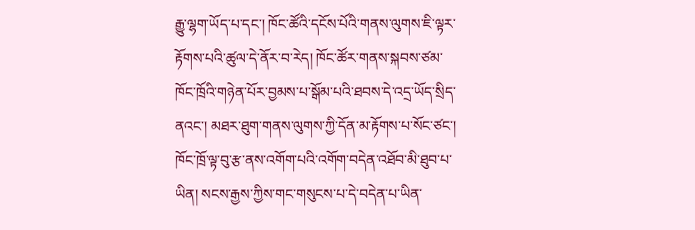རྒྱུ་ལྷག་ཡོད་པ་དང་། ཁོང་ཚོའི་དངོས་པོའི་གནས་ལུགས་ཇི་ལྟར་རྟོགས་པའི་ཚུལ་དེ་ནོར་བ་རེད། ཁོང་ཚོར་གནས་སྐབས་ཙམ་ཁོང་ཁྲོའི་གཉེན་པོར་བྱམས་པ་སྒོམ་པའི་ཐབས་དེ་འདྲ་ཡོད་སྲིད་ནའང་། མཐར་ཐུག་གནས་ལུགས་ཀྱི་དོན་མ་རྟོགས་པ་སོང་ཙང་། ཁོང་ཁྲོ་ལྟ་བུ་རྩ་ནས་འགོག་པའི་འགོག་བདེན་འཐོབ་མི་ཐུབ་པ་ཡིན། སངས་རྒྱས་ཀྱིས་གང་གསུངས་པ་དེ་བདེན་པ་ཡིན་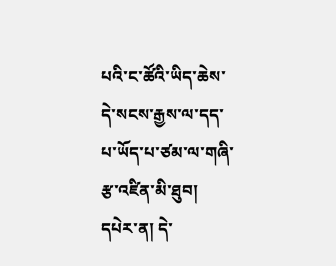པའི་ང་ཚོའི་ཡིད་ཆེས་དེ་སངས་རྒྱས་ལ་དད་པ་ཡོད་པ་ཙམ་ལ་གཞི་རྩ་འཛིན་མི་ཐུབ། དཔེར་ན། དེ་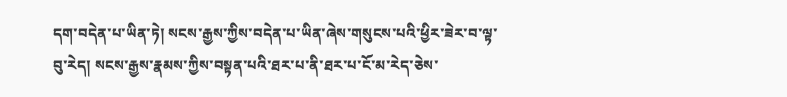དག་བདེན་པ་ཡིན་ཏེ། སངས་རྒྱས་ཀྱིས་བདེན་པ་ཡིན་ཞེས་གསུངས་པའི་ཕྱིར་ཟེར་བ་ལྟ་བུ་རེད། སངས་རྒྱས་རྣམས་ཀྱིས་བསྟན་པའི་ཐར་པ་ནི་ཐར་པ་ངོ་མ་རེད་ཅེས་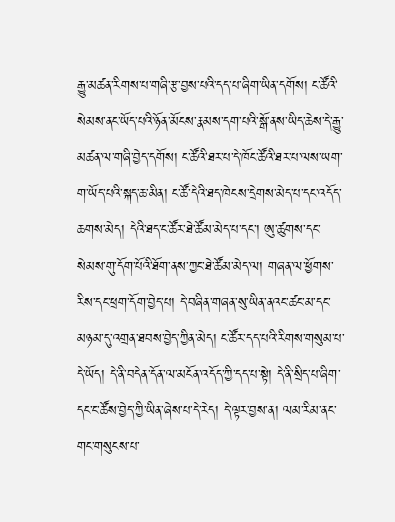རྒྱུ་མཚན་རིགས་པ་གཞི་རྩ་བྱས་པའི་དད་པ་ཞིག་ཡིན་དགོས། ང་ཚོའི་སེམས་ནང་ཡོད་པའི་ཉོན་མོངས་རྣམས་དག་པའི་སྒོ་ནས་ཡིད་ཆེས་དེ་རྒྱུ་མཚན་ལ་གཞི་བྱེད་དགོས། ང་ཚོའི་ཐར་པ་དེ་ཁོང་ཚོའི་ཐར་པ་ལས་ཡག་ག་ཡོད་པའི་སྐད་ཆ་མིན། ང་ཚོ་དེའི་ཐད་ཁེངས་དྲེགས་མེད་པ་དང་འདོད་ཆགས་མེད། དེའི་ཐད་ང་ཚོར་ཐེ་ཚོམ་མེད་པ་དང་། ཨུ་ཚུགས་དང་སེམས་གུ་དོག་པོའི་ཐོག་ནས་ཀྱང་ཐེ་ཚོམ་མེད་ལ། གཞན་ལ་ཕྱོགས་རིས་དང་ཕྲག་དོག་བྱེད་པ། དེ་བཞིན་གཞན་སུ་ཡིན་ནའང་ཚང་མ་དང་མཉམ་དུ་འགྲན་ཐབས་བྱེད་ཀྱིན་མེད། ང་ཚོར་དད་པའི་རིགས་གསུམ་པ་དེ་ཡོད། དེ་ནི་བདེན་དོན་ལ་མངོན་འདོད་ཀྱི་དད་པ་སྟེ། དེ་ནི་སྲིད་པ་ཞིག་དང་ང་ཚོས་བྱེད་ཀྱི་ཡིན་ཞེས་པ་དེ་རེད། དེ་ལྟར་བྱས་ན། ལམ་རིམ་ནང་གང་གསུངས་པ་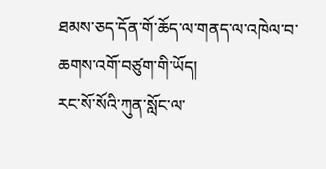ཐམས་ཅད་དོན་གོ་ཆོད་ལ་གནད་ལ་འཁེལ་བ་ཆགས་འགོ་བཙུག་གི་ཡོད།
རང་སོ་སོའི་ཀུན་སློང་ལ་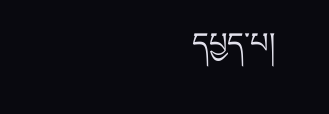དཔྱད་པ།